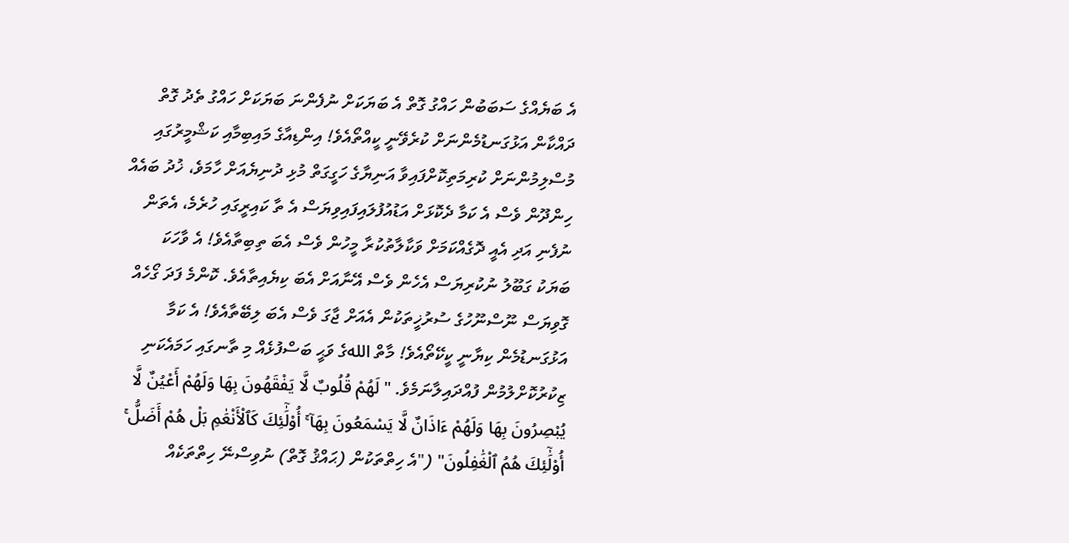އެ ބަޔެއްގެ ސަބަބުން ހައްގު ގޮތް އެ ބަޔަކަށް ނުފެންނަ ބަޔަކަށް ހައްގު ތެދު ގޮތް ދައްކާން އަޅުގަނޑުމެންނަށް ކުރެވޭނީ ކީއްތޯއެވެ! އިންޑިއާގެ މައިބިމާއި ކަޝްމީރުގައި މުސްލިމުންނަށް ކުރިމަތިކޮށްފައިވާ އަނިޔާގެ ހަގީގަތް މުޅި ދުނިޔެއަށް ހާމަވެ، ޚުދު ބައެއް ހިންދޫން ވެސް އެ ކަމާ ދެކޮޅަށް އަޑުއުފުލައިފައިވިޔަސް އެ ތާ ކައިރީގައި ހުރެމެ، އެތަން ނުފެނި އަދި އެއީ ދޮގެއްކަމަށް ވަކާލާތުކުރާ މީހުން ވެސް އެބަ ތިބިތާއެވެ! އެ ވާހަކަ ބަޔަކު ގަބޫލު ނުކުރިޔަސް އެހެން ވެސް އޭނާއަށް އެބަ ކިޔެއިތާއެވެ. ކޮންމެ ފަދަ ގޯހެއް ގޮވިޔަސް ނޫސްނޫހުގެ ސުރުޚީތަކުން އެއަށް ޖާގަ ވެސް އެބަ ލިބޭތާއެވެ! އެ ކަމާ އަޅުގަނޑުމެން ކިޔާނީ ކީކޭތޯއެވެ! މާތް اللهގެ ވަޙީ ބަސްފުޅެއް މި ތާނގައި ހަމައެކަނި ޒިކުރުކޮށްލުމުން ފުއްދައިލާނަމެވެ. "لَهُمْ قُلُوبٌ لَّا يَفْقَهُونَ بِهَا وَلَهُمْ أَعْيُنٌ لَّا يُبْصِرُونَ بِهَا وَلَهُمْ ءَاذَانٌ لَّا يَسْمَعُونَ بِهَآ ۚ أُوْلَٰٓئِكَ كَٱلْأَنْعَٰمِ بَلْ هُمْ أَضَلُّ ۚ أُوْلَٰٓئِكَ هُمُ ٱلْغَٰفِلُونَ" ("އެ ހިތްތަކުން (ޙައްޤު ގޮތް) ނުވިސްނޭ ހިތްތަކެއް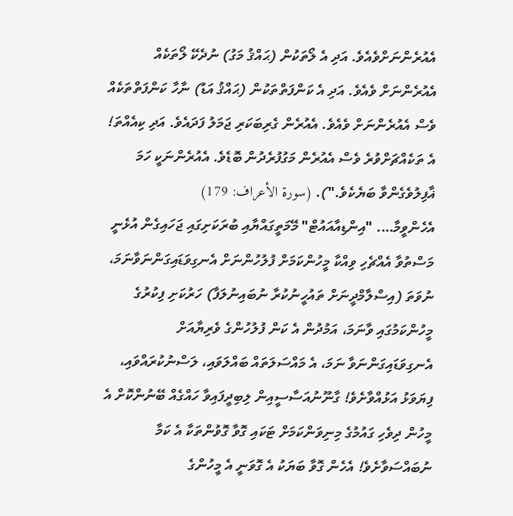އެއުރެންނަށްވެއެވެ. އަދި އެ ލޯތަކުން (ޙައްޤު މަގު) ނުދެކޭ ލޯތަކެއް އެއުރެންނަށް ވެއެވެ. އަދި އެ ކަންފަތްތަކުން (ޙައްޤު އަޑު) ނާހާ ކަންފަތްތަކެއް ވެސް އެއުރެންނަށް ވެއެވެ. އެއުރެން ގެރިބަކަރި ޖަމަލު ފަދައެވެ. އަދި ކިއެއްތަ! އެ ތަކެއްޗަށްވުރެ ވެސް އެއުރެން މަގުފުރެދުން ބޮޑެވެ. އެއުރެންނަކީ ހަމަ ޣާފިލުވެގެންވާ ބަޔެކެވެ."). (سورة الأعراف: 179)
އެހެންވީމާ…. "އިންޑިއާއައުޓް" މޭމަތީގައްޔާއި ބުރަކަށިގައި ޖަހައިގެން އުޅެނީ މަސްތުވާ އެއްޗެހި ވިއްކާ މީހުންކަމަށް ފުލުހުންނަށް އެނގިވަޑައިގަންނަވާނަމަ، ނުވަތަ (އިސްލާމްދީނަށް ތައުހީނުކުރާ ނުބައިނުލަފާ) ހަރުކަށި ފިކުރުގެ މީހުންކަމުގައި ވާނަމަ، އަމުދުން އެ ކަން ފުލުހުންގެ ވެރިޔާއަށް އެނގިވަޑައިގަންނަވާ ނަމަ، އެ މައްސަލަތައް ބައްލަވައި، ލަސްނުކުރައްވައި، ފިޔަވަޅު އަޅުއްވާށެވެ! ގާނޫނުއަސާސީއިން ލިބިދީފައިވާ ހައްގެއް ބޭނުންކޮށް އެ މީހުން ދިވެހި ގައުމުގެ މިނިވަންކަމަށް ޓަކައި ގޮވާ ގޮވުންތަކާ އެ ކަމާ ނުބައްސަވާށެވެ! އެހެން ގޮވާ ބަޔަކު އެ ގޮވަނީ އެ މީހުންގެ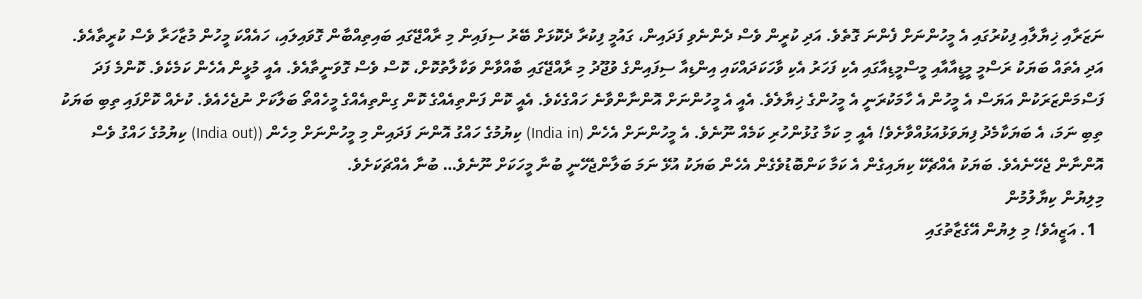ނަޒަރާއި ޚިޔާލާއި ފިކުރުގައި އެ މީހުންނަށް ފެންނަ ގޮތެވެ. އަދި ކުރީން ވެސް ދެންނެވި ފަދައިން، ގައުމީ ފިކުރާ ދެކޮޅަށް ބޭރު ސިފައިން މި ރާއްޖޭގައި ބައިތިއްބާން ގޮވައިލައި، ހައެއްކަ މީހުން މުޒާހަރާ ވެސް ކުރީތާއެވެ. އަދި އެތައް ބަޔަކު ރަސްމީ މީޑީއާއާއި މީސްމީޑިއާގައި އެކި ފަހަރު އެކި ވާހަކަދައްކައި އިންޑިއާ ސިފައިންގެ ވުޖޫދު މި ރާއްޖޭގައި ބާއްވާން ވަކާލާތުކޮށް، ކޮސް ވެސް ގޮވަނީތާއެވެ. އެއީ މުޅީން އެހެން ކަމެކެވެ. ކޮންމެ ފަދަ ފަސްމަންޒަރަކުން އަޔަސް އެ މީހުން އެ ހާމަކުރަނީ އެ މީހުންގެ ޚިޔާލެވެ. އެއީ އެ މީހުންނަށް އޮންނާންވާނެ ހައްގެކެވެ. އެއީ ކޮން ފަންތިއެއްގެ ކޮން ގިންތިއެއްގެ މީހެއްތޯ ބަލާކަށް ނުޖެހެއެވެ. ކުށެއް ކޮށްފައި ތިބި ބަޔަކު ތިބި ނަމަ، އެ ބަޔަކާމެދު ފިޔަވަޅުއަޅުއްވާށެވެ! އެއީ މި ކަމާ ގުޅުންހުރި ކަމެއް ނޫނެވެ. އެ މީހުންނަށް އެހެން (India in) ކިޔުމުގެ ހައްގު އޮންނަ ފަދައިން މި މީހުންނަށް މިހެން ((India out) ކިޔުމުގެ ހައްގު ވެސް އޮންނާން ޖެހޭނެއެވެ. ބަޔަކު އެއްޗެކޭ ކިޔައިގެން އެ ކަމާ ކަންބޮޑުވެގެން އެހެން ބަޔަކު އުޅޭ ނަމަ ބަލާންޖެހޭނީ ބުނާ މީހަކަށް ނޫނެވެ… ބުނާ އެއްޗަކަށެވެ.
މިލިޔުން ކިޔާލުމުން
  1. އަޒީއެވެ! މި ލިޔުން އޭގެޒާތުގައި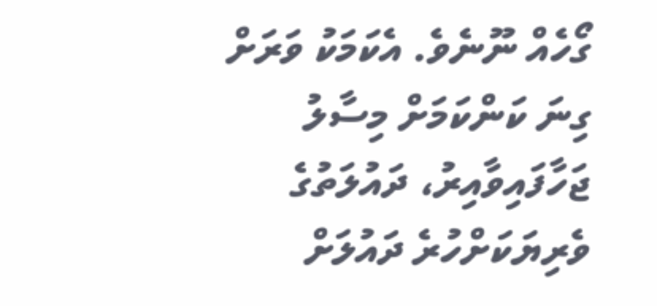ގޯހެއް ނޫނެވެ. އެކަމަކު ވަރަށް ގިނަ ކަންކަމަށް މިސާލު ޖަހާފައިވާއިރު، ދައުލަތުގެ ވެރިޔަކަށްހުރެ ދައުލަށް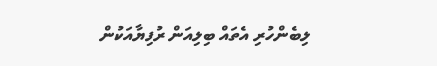ލިބެންހުރި އެތައް ބިލިއަން ރުފިޔާއަކުން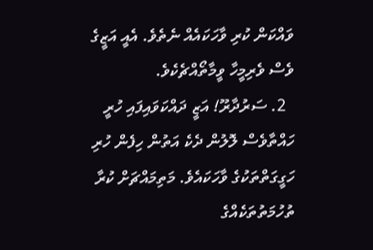ވައްކަން ކުރި ވާހަކައެއް ނެތެވެ. އެއީ އަޒީގެ ވެސް ވެރިމީހާ ވީމާތޯއްޗެކެވެ.
  2. ސަރުދާރޫ! އަޒީ ދައްކަވައިފައި ހުރީ ހައްތާވެސް ލޮލުން ދެކެ އަތުން ހިފެން ހުރި ހަގީގަތްތަކުގެ ވާހަކައެވެ. މަތިމައްޗަށް ކުރާ ތުހުމަތުތަކެއްގެ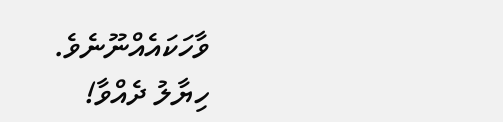ވާހަކައެއްނޫނެވެ.
ހިޔާލު ދެއްވާ!